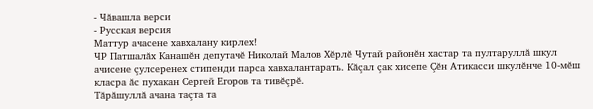- Чăвашла верси
- Русская версия
Маттур ачасене хавхалану кирлех!
ЧР Патшалăх Канашĕн депутачĕ Николай Малов Хĕрлĕ Чутай районĕн хастар та пултаруллă шкул ачисене çулсеренех стипенди парса хавхалантарать. Кăçал çак хисепе Çĕн Атикасси шкулĕнче 10-мĕш класра ăс пухакан Сергей Егоров та тивĕçрĕ.
Тăрăшуллă ачана таçта та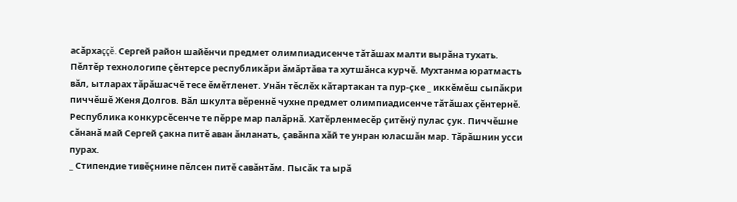асăрхаççĕ. Сергей район шайĕнчи предмет олимпиадисенче тăтăшах малти вырăна тухать. Пĕлтĕр технологипе çĕнтерсе республикăри ăмăртăва та хутшăнса курчĕ. Мухтанма юратмасть вăл, ытларах тăрăшасчĕ тесе ĕмĕтленет. Унăн тĕслĕх кăтартакан та пур-çке _ иккĕмĕш сыпăкри пиччĕшĕ Женя Долгов. Вăл шкулта вĕреннĕ чухне предмет олимпиадисенче тăтăшах çĕнтернĕ. Республика конкурсĕсенче те пĕрре мар палăрнă. Хатĕрленмесĕр çитĕнÿ пулас çук. Пиччĕшне сăнанă май Сергей çакна питĕ аван ăнланать, çавăнпа хăй те унран юласшăн мар. Тăрăшнин усси пурах.
_ Стипендие тивĕçнине пĕлсен питĕ савăнтăм. Пысăк та ырă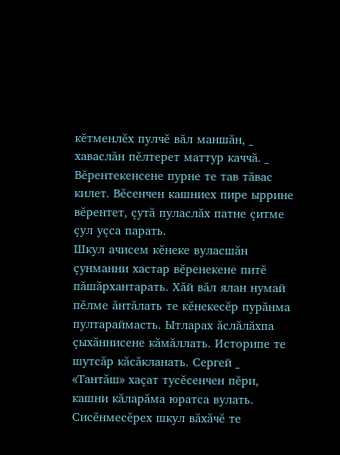кĕтменлĕх пулчĕ вăл маншăн, _ хаваслăн пĕлтерет маттур каччă. _ Вĕрентекенсене пурне те тав тăвас килет. Вĕсенчен кашниех пире ыррине вĕрентет, çутă пуласлăх патне çитме çул уçса парать.
Шкул ачисем кĕнеке вуласшăн çунманни хастар вĕренекене питĕ пăшăрхантарать. Хăй вăл ялан нумай пĕлме ăнтăлать те кĕнекесĕр пурăнма пултараймасть. Ытларах ăслăлăхпа çыхăннисене кăмăллать. Историпе те шутсăр кăсăкланать. Сергей _ «Тантăш» хаçат тусĕсенчен пĕри, кашни кăларăма юратса вулать.
Сисĕнмесĕрех шкул вăхăчĕ те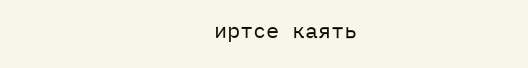иртсе каять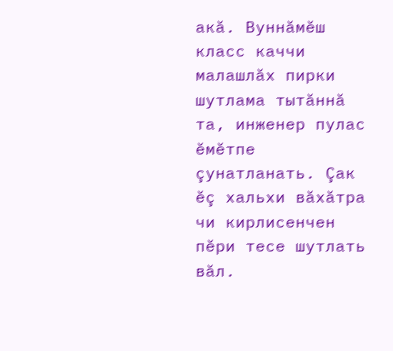акă. Вуннăмĕш класс каччи малашлăх пирки шутлама тытăннă та, инженер пулас ĕмĕтпе çунатланать. Çак ĕç хальхи вăхăтра чи кирлисенчен пĕри тесе шутлать вăл.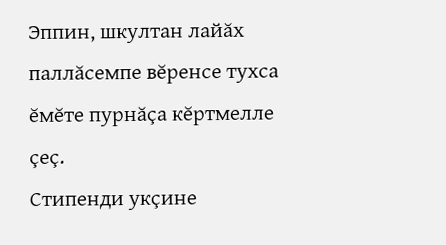Эппин, шкултан лайăх паллăсемпе вĕренсе тухса ĕмĕте пурнăçа кĕртмелле çеç.
Стипенди укçине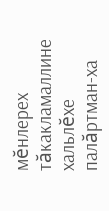мĕнлерех тăкакламаллине хальлĕхе палăртман-ха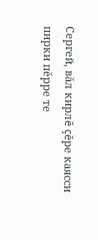Сергей, вăл кирлĕ çĕре каясси пирки пĕрре те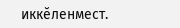иккĕленмест.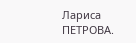Лариса ПЕТРОВА.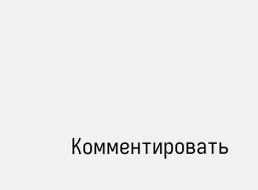Комментировать